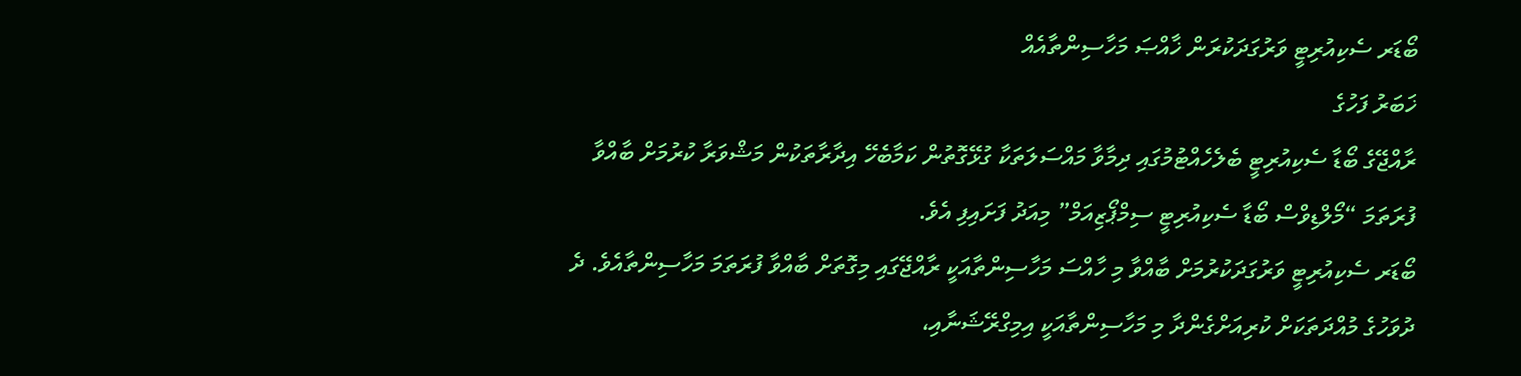ބޯޑަރ ސެކިއުރިޓީ ވަރުގަދަކުރަން ޚާއްޞަ މަހާސިންތާއެއް
ޚަބަރު ފަހުގެ
ރާއްޖޭގެ ބޯޑާ ސެކިއުރިޓީ ބެލެހެއްޓުމުގައި ދިމާވާ މައްސަލަތަކާ ގުޅޭގޮތުން ކަމާބެހޭ އިދާރާތަކުން މަޝްވަރާ ކުރުމަށް ބާއްވާ ފުރަތަމަ “މޯލްޑިވްސް ބޯޑާ ސެކިއުރިޓީ ސިމްޕޯޒިއަމް” މިއަދު ފަށައިފި އެވެ.
ބޯޑަރ ސެކިއުރިޓީ ވަރުގަދަކުރުމަށް ބާއްވާ މި ހާއްސަ މަހާސިންތާއަކީ ރާއްޖޭގައި މިގޮތަށް ބާއްވާ ފުރަތަމަ މަހާސިންތާއެވެ. ދެ ދުވަހުގެ މުއްދަތަކަށް ކުރިއަށްގެންދާ މި މަހާސިންތާއަކީ އިމިގްރޭޝަނާއި،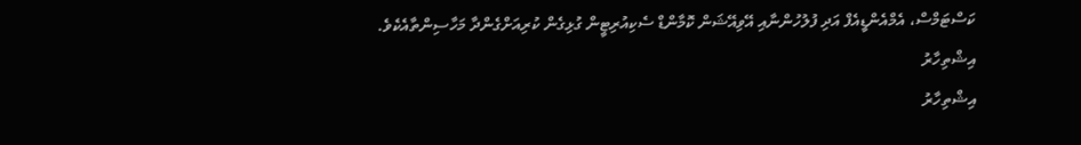ކަސްޓަމްސް، އެމްއެންޑީއެފް އަދި ފުލުހުންނާއި އޭވިއޭޝަން ކޮމާންޑް ސެކިއުރިޓީން ގުޅިގެން ކުރިއަށްގެންދާ މަހާސިންތާއެކެވެ.
އިޝްތިހާރު
އިޝްތިހާރު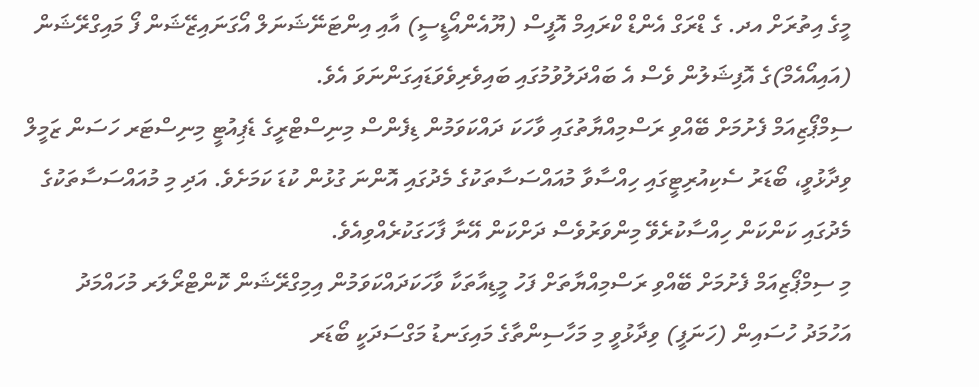މީގެ އިތުރަށް އދ. ގެ ޑްރަގް އެންޑް ކްރައިމް އޮފީސް (ޔޫއެންއޯޑީސީ) އާއި އިންޓަނޭޝަނަލް އޯގަނައިޒޭޝަން ފޯ މައިގްރޭޝަން (އައިއޯއެމް)ގެ އޮފިޝަލުން ވެސް އެ ބައްދަލުވުމުގައި ބައިވެރިވެވަޑައިގަންނަވަ އެވެ.
ސިމްޕޯޒިއަމް ފެށުމަށް ބޭއްވި ރަސްމިއްޔާތުގައި ވާހަކަ ދައްކަވަމުން ޑިފެންސް މިނިސްޓްރީގެ ޑެޕިއުޓީ މިނިސްޓަރ ހަސަން ޒަމީލް ވިދާޅުވީ، ބޯޑަރު ސެކިއުރިޓީގައި ހިއްސާވާ މުއައްސަސާތަކުގެ މެދުގައި އޮންނަ ގުޅުން ކުޑަ ކަމަށެވެ. އަދި މި މުއައްސަސާތަކުގެ މެދުގައި ކަންކަން ހިއްސާކުރެވޭ މިންވަރުވެސް ދަށްކަން އޭނާ ފާހަގަކުރެއްވިއެވެ.
މި ސިމްޕޯޒިއަމް ފެށުމަށް ބޭއްވި ރަސްމިއްޔާތަށް ފަހު މީޑިއާތަކާ ވާހަކަދައްކަވަމުން އިމިގްރޭޝަން ކޮންޓްރޯލަރ މުހައްމަދު އަހުމަދު ހުސައިން (ހަނަފީ) ވިދާޅުވީ މި މަހާސިންތާގެ މައިގަނޑު މަގްސަދަކީ ބޯޑަރ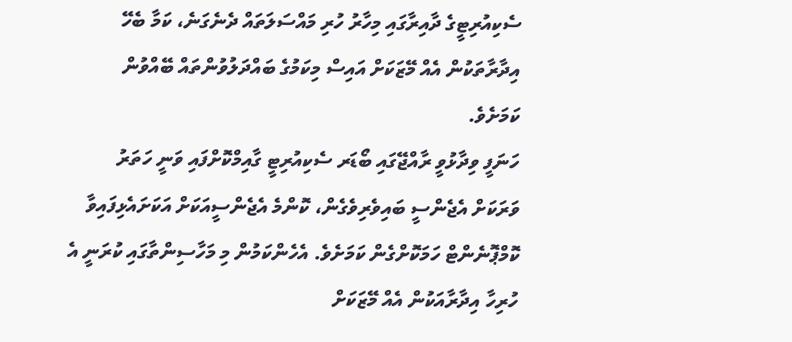ސެކިއުރިޓީގެ ދާއިރާގައި މިހާރު ހުރި މައްސަލަތައް ދެނެގަނެ، ކަމާ ބެހޭ އިދާރާތަކުން އެއް މޭޒަކަށް އައިސް މިކަމުގެ ބައްދަލުވުންތައް ބޭއްވުން ކަމަށެވެ.
ހަނަފީ ވިދާޅުވީ ރާއްޖޭގައި ބޯޑަރ ސެކިއުރިޓީ ގާއިމްކޮށްފައި ވަނީ ހަތަރު ވަރަކަށް އެޖެންސީ ބައިވެރިވެގެން، ކޮންމެ އެޖެންސީއަކަށް އަކަށައެޅިފައިވާ ކޮމްޕޮނެންޓް ހަމަކޮށްގެން ކަމަށެވެ. އެހެންކަމުން މި މަހާސިންތާގައި ކުރަނީ އެ ހުރިހާ އިދާރާއަކުން އެއް މޭޒަކަށް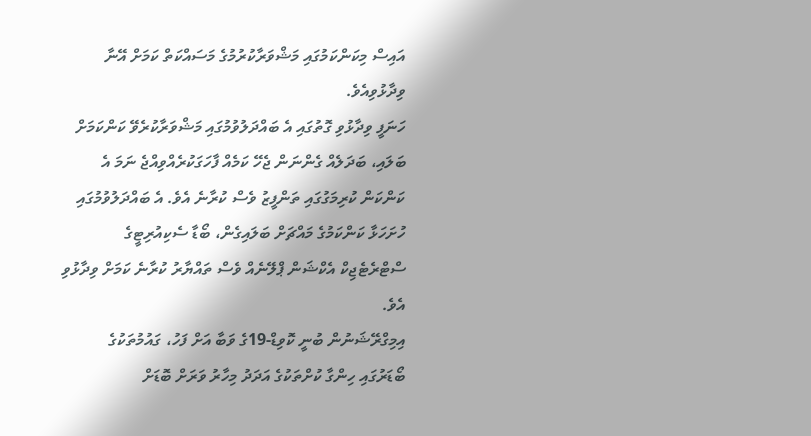އައިސް މިކަންކަމުގައި މަޝްވަރާކުރުމުގެ މަސައްކަތް ކަމަށް އޭނާ ވިދާޅުވިއެވެ.
ހަނަފީ ވިދާޅުވި ގޮތުގައި އެ ބައްދަލުވުމުގައި މަޝްވަރާކުރެވޭ ކަންކަމަށް ބަލައި، ބަދަލެއް ގެންނަން ޖެހޭ ކަމެއް ފާހަގަކުރެއްވިއްޖެ ނަމަ އެ ކަންކަން ކުރިމަގުގައި ތަންފީޒު ވެސް ކުރާނެ އެވެ. އެ ބައްދަލުވުމުގައި ހުށަހަޅާ ކަންކަމުގެ މައްޗަށް ބަލައިގެން، ބޯޑާ ސެކިއުރިޓީގެ ސްޓްރެޓެޖިކް އެކްޝަން ޕްލޭނެއް ވެސް ތައްޔާރު ކުރާނެ ކަމަށް ވިދާޅުވި އެވެ.
އިމިގްރޭޝަނުން ބުނީ ކޮވިޑް-19ގެ ވަބާ އަށް ފަހު، ގައުމުތަކުގެ ބޯޑަރުގައި ހިންގާ ކުށްތަކުގެ އަދަދު މިހާރު ވަރަށް ބޮޑަށް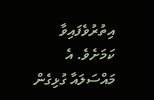އިތުރުވެފައިވާ ކަމަށެވެ. އެ މައްސަލައާ ގުޅިގެން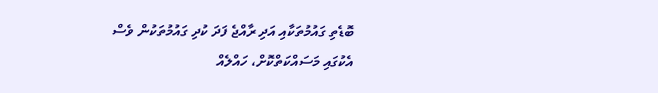ބޮޑެތި ގައުމުތަކާއި އަދި ރާއްޖެ ފަދަ ކުދި ގައުމުތަކުން ވެސް އެކުގައި މަސައްކަތްކޮށް، ހައްލެއް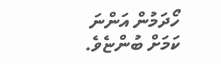ހޯދަމުން އަންނަ ކަމަށް ބުންޏެވެ.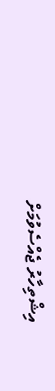އިޝްތިހާރު ޖެއްސެވުމަށް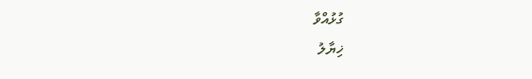ގުޅުއްވާ
ޚިޔާލު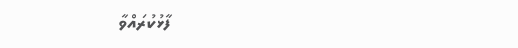ފާޅުކުރައްވާ